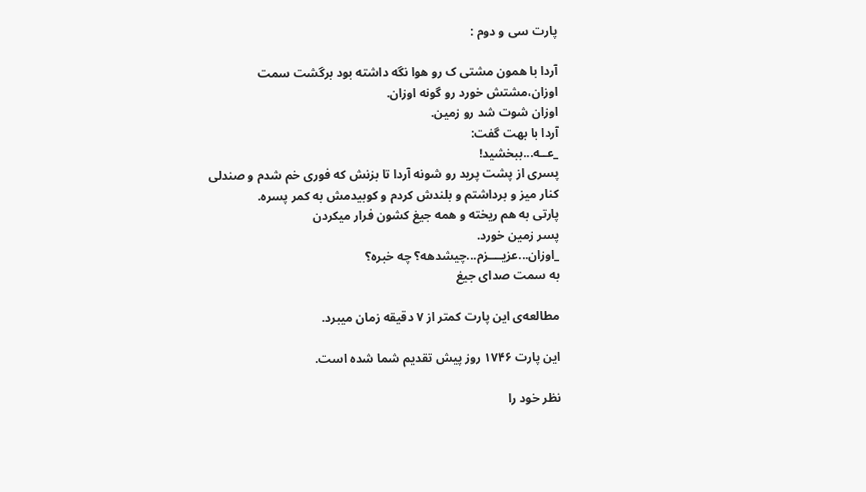پارت سی و دوم :

آردا با همون مشتی ک رو هوا نگه داشته بود برگشت سمت اوزان،مشتش خورد رو گونه اوزان.
اوزان شوت شد رو زمین.
آردا با بهت گفت:
_عــه...ببخشید!
پسری از پشت پرید رو شونه آردا تا بزنش که فوری خم شدم و صندلی کنار میز و برداشتم و بلندش کردم و کوبیدمش به کمر پسره.
پارتی به هم ریخته و همه جیغ کشون فرار میکردن
پسر زمین خورد.
_اوزان...عزیــــزم...چیشدهه؟ چه خبره؟
به سمت صدای جیغ

مطالعه‌ی این پارت کمتر از ۷ دقیقه زمان میبرد.

این پارت ۱۷۴۶ روز پیش تقدیم شما شده است.

نظر خود را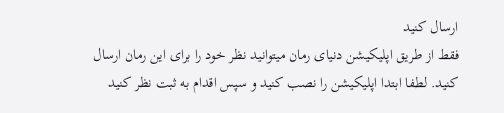ارسال کنید
فقط از طریق اپلیکیشن دنیای رمان میتوانید نظر خود را برای این رمان ارسال کنید. لطفا ابتدا اپلیکیشن را نصب کنید و سپس اقدام به ثبت نظر کنید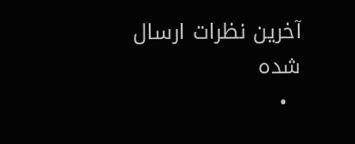آخرین نظرات ارسال شده
  •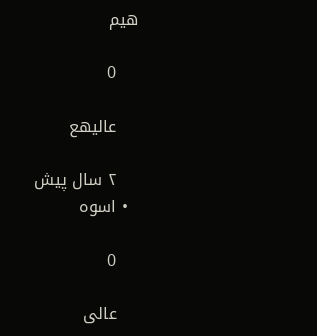هیم

    0

    عالیهع

    ۲ سال پیش
  • اسوه

    0

    عالی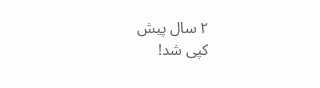۲ سال پیش
کپی شد!